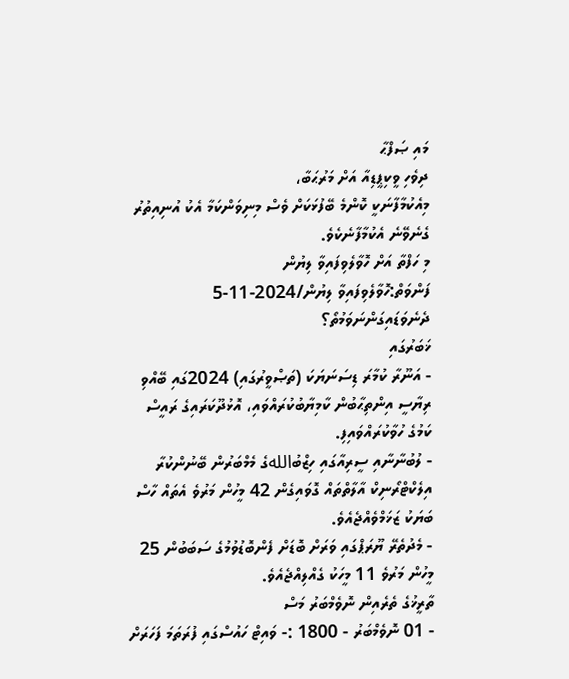މައި ޞަފްޙާ
ދިވެހި ވީކިޕީޑިއާ އަށް މަރުޙަބާ،
މިއެކުމާފާނަކީ ކޮންމެ ބޭފުޅަކަށް ވެސް މިނިވަންކަމާ އެކު އުނިއިތުރު ގެނެވޭނެ އެކުމާފާނެކެވެ.
މި ހަފްތާ އަށް ހޮވާލެވިފައިވާ ލިޔުން
ފަންވަތް:ހޮވާލެވިފައިވާ ލިޔުން/2024-11-5
ދެނެވަޑައިގަންނަވަމުތޯ؟
ޚަބަރުގައި
- އަނޫރާ ކުމާރަ ޑިސަނަޔަކަ (ތަޞްވީރުގައި) 2024ގައި ބޭއްވި ރިޔާސީ އިންތިޙާބުން ކާމިޔާބުކުރައްވައި، އޮޅުދޫކަރައިގެ ރައީސް ކަމުގެ ހުވާކުރައްވައިފި.
- ލުބުނާނާއި ސީރިއާގައި ހިޒްބުاللهގެ މެމްބަރުން ބޭނުންކުރާ އިލެކްޓްރޯނިކް އާލާތްތައް ގޮވައިގެން 42 މީހުން މަރުވެ އެތައް ހާސް ބަޔަކު ޒަޚަމްވެއްޖެއެވެ.
- މެދުތެރޭ ޔޫރަޕްގައި ވަރަށް ބޮޑަށް ފެންބޮޑުވުމުގެ ސަބަބުން 25 މީހުން މަރުވެ 11 މީހަކު ގެއްލިއްޖެއެވެ.
ތާރީޚުގެ ތެރެއިން ނޮވެމްބަރު މަސް
- 01 ނޮވެމްބަރު - 1800 :- ވައިޓް ހައުސްގައި ފުރަތަމަ ފަހަރަށް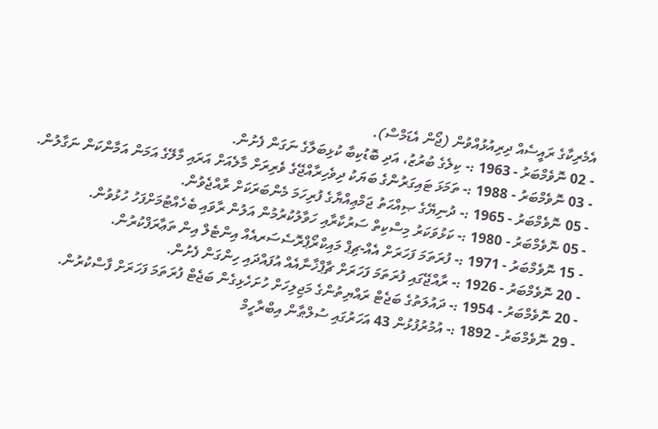އެމެރިކާގެ ރައީސެއް ދިރިއުޅުއްވުން (ޖޯން އެޑަމްސް).
- 02 ނޮވެމްބަރު - 1963 :- ކިލެގެ ބުރުޒު، އަދި ބޮޑުކިބާ ކުޅިބަލާގެ ނަގަން ފެށުން.
- 03 ނޮވެމްބަރު - 1988 :- ތަމަޅަ ޓައިގަރުންގެ ބަޔަކު ދިވެހިރާއްޖޭގެ ވެރިރަށް މާލެއަށް އަރައި މާލޭގެ އަމަން އަމާންކަން ނަގާލުން.
- 05 ނޮވެމްބަރު - 1965 :- ދުނިޔޭގެ ޞިއްޙަތު ޖަމްޢިއްޔާގެ ފުރިހަމަ މެންބަރަކަށް ރާއްޖެވުން.
- 05 ނޮވެމްބަރު - 1980 :- ކަޅުވަކަރު މިސްކިތް ސަރުކާރާއި ހަވާލުކުރުމުން އަލުން ރާވައި ބެހެއްޓުމަށްފަހު ހުޅުވުން.
- 15 ނޮވެމްބަރު - 1971 :- ފުރަތަމަ ފަހަރަށް އެއް-ޗިޕް މައިކްރޯޕްރޮސެސަރއެއް އިންޓެލް އިން ތަޢާރަފްކުރުން.
- 20 ނޮވެމްބަރު - 1926 :- ރާއްޖޭގައި ފުރަތަމަ ފަހަރަށް ޗާޕްޚާނާއެއް އުފައްދައި ހިންގަން ފެށުން.
- 20 ނޮވެމްބަރު - 1954 :- ދައުލަތުގެ ބަޖެޓް ރައްޔިތުންގެ މަޖިލިހަށް ހުށަހެޅިގެން ބަޖެޓް ފުރަތަމަ ފަހަރަށް ފާސްކުރުން.
- 29 ނޮވެމްބަރު - 1892 :- އުމުރުފުޅުން 43 އަހަރުގައި ސުލްޠާން އިބްރާހީމް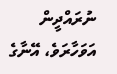ނުރައްދީން އަވަހާރަވެ، އޭނާގެ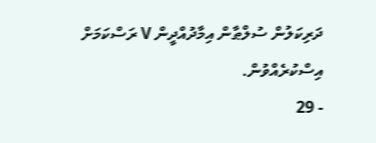ދަރިކަލުން ސުލްޠާން އިމާދުއްދީން V ރަސްކަމަށް އިސްކުރެއްވުން.
- 29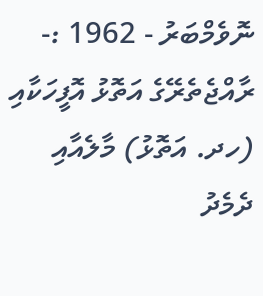ނޮވެމްބަރު - 1962 :- ރާއްޖެތެރޭގެ އަތޮޅު އޮފީހަކާއި (ހދ. އަތޮޅު) މާލެއާއި ދެމެދު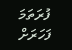ފުރަތަމަ ފަހަރަށް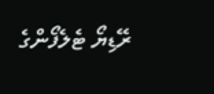ރޭޑިޔޯ ޓެލެފޯންގެ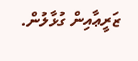ޒަރީޢާއިން ގުޅާލުން.